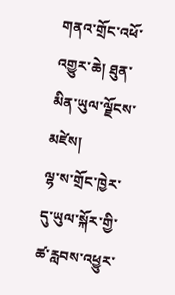གནའ་གྲོང་འཕོ་འགྱུར་ཆེ། ཐུན་མིན་ཡུལ་ལྗོངས་མཛེས།
ལྷ་ས་གྲོང་ཁྱེར་དུ་ཡུལ་སྐོར་གྱི་ཚ་རླབས་འཕྱུར་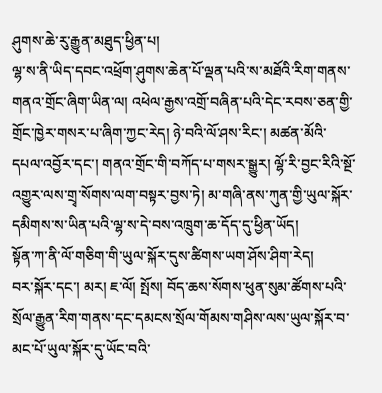ཤུགས་ཆེ་རུ་རྒྱུན་མཐུད་ཕྱིན་པ།
ལྷ་ས་ནི་ཡིད་དབང་འཕྲོག་ཤུགས་ཆེན་པོ་ལྡན་པའི་ས་མཐོའི་རིག་གནས་གནའ་གྲོང་ཞིག་ཡིན་ལ། འཕེལ་རྒྱས་འགྲོ་བཞིན་པའི་དེང་རབས་ཅན་གྱི་གྲོང་ཁྱེར་གསར་པ་ཞིག་ཀྱང་རེད། ཉེ་བའི་ལོ་ཤས་རིང་། མཚན་མོའི་དཔལ་འབྱོར་དང་། གནའ་གྲོང་གི་བཀོད་པ་གསར་སྒྱུར། ལྷོ་རི་བྱང་རིའི་སྔོ་འགྱུར་ལས་གྲྭ་སོགས་ལག་བསྟར་བྱས་ཏེ། མ་གཞི་ནས་ཀུན་གྱི་ཡུལ་སྐོར་དམིགས་ས་ཡིན་པའི་ལྷ་ས་དེ་བས་འཁྲུག་ཆ་དོད་དུ་ཕྱིན་ཡོད།
སྟོན་ཀ་ནི་ལོ་གཅིག་གི་ཡུལ་སྐོར་དུས་ཚིགས་ཡག་ཤོས་ཤིག་རེད།
བར་སྐོར་དང་། མར། ཇ་ལོ། སྤོས། བོད་ཆས་སོགས་ཕུན་སུམ་ཚོགས་པའི་སྲོལ་རྒྱུན་རིག་གནས་དང་དམངས་སྲོལ་གོམས་གཤིས་ལས་ཡུལ་སྐོར་བ་མང་པོ་ཡུལ་སྐོར་དུ་ཡོང་བའི་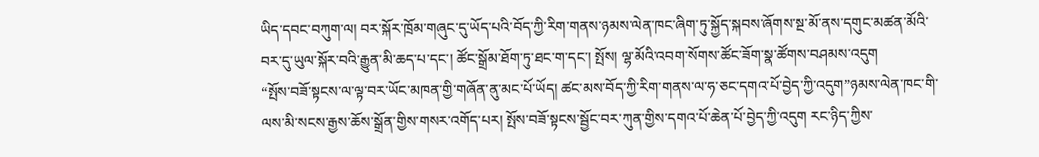ཡིད་དབང་བཀུག་ལ། བར་སྐོར་ཁྲོམ་གཞུང་དུ་ཡོད་པའི་བོད་ཀྱི་རིག་གནས་ཉམས་ལེན་ཁང་ཞིག་ཏུ་སྐྱོད་སྐབས་ཞོགས་སྔ་མོ་ནས་དགུང་མཚན་མོའི་བར་དུ་ཡུལ་སྐོར་བའི་རྒྱུན་མི་ཆད་པ་དང་། ཚོང་སྒྲོམ་ཐོག་ཏུ་ཐང་ག་དང་། སྤོས། ལྷ་མོའི་འབག་སོགས་ཚོང་ཟོག་སྣ་ཚོགས་བཤམས་འདུག
“སྤོས་བཟོ་སྟངས་ལ་ལྟ་བར་ཡོང་མཁན་གྱི་གཞོན་ནུ་མང་པོ་ཡོད། ཚང་མས་བོད་ཀྱི་རིག་གནས་ལ་ཧ་ཅང་དགའ་པོ་བྱེད་ཀྱི་འདུག”ཉམས་ལེན་ཁང་གི་ལས་མི་སངས་རྒྱས་ཆོས་སྒྲོན་གྱིས་གསར་འགོད་པར། སྤོས་བཟོ་སྟངས་སྦྱོང་བར་ཀུན་གྱིས་དགའ་པོ་ཆེན་པོ་བྱེད་ཀྱི་འདུག རང་ཉིད་ཀྱིས་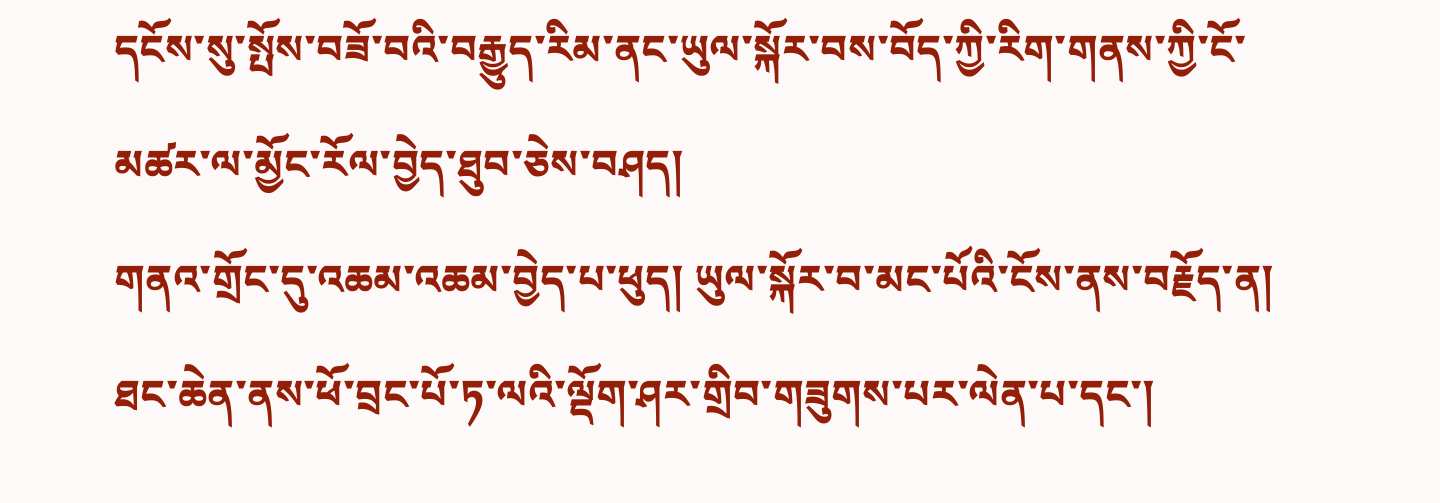དངོས་སུ་སྤོས་བཟོ་བའི་བརྒྱུད་རིམ་ནང་ཡུལ་སྐོར་བས་བོད་ཀྱི་རིག་གནས་ཀྱི་ངོ་མཚར་ལ་མྱོང་རོལ་བྱེད་ཐུབ་ཅེས་བཤད།
གནའ་གྲོང་དུ་འཆམ་འཆམ་བྱེད་པ་ཕུད། ཡུལ་སྐོར་བ་མང་པོའི་ངོས་ནས་བརྗོད་ན། ཐང་ཆེན་ནས་ཕོ་བྲང་པོ་ཏ་ལའི་ལྡོག་ཤར་གྲིབ་གཟུགས་པར་ལེན་པ་དང་།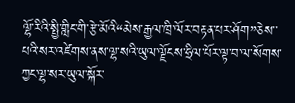ལྷོ་རིའི་སྤྱི་གླིང་གི་རྩེ་མོའི“མེས་རྒྱལ་ཁྲི་ལོར་བརྟན་པར་ཤོག”ཅེས་་པའི་སར་འཛེགས་ནས་ལྷ་སའི་ཡུལ་ལྗོངས་ཧྲིལ་པོར་ལྟ་བ་ལ་སོགས་ཀྱང་ལྷ་སར་ཡུལ་སྐོར་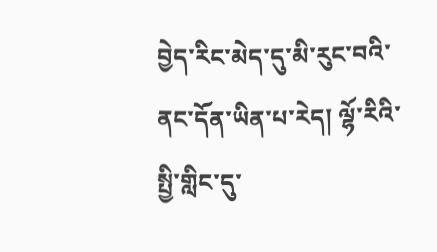བྱེད་རིང་མེད་དུ་མི་རུང་བའི་ནང་དོན་ཡིན་པ་རེད། ལྷོ་རིའི་སྤྱི་གླིང་དུ་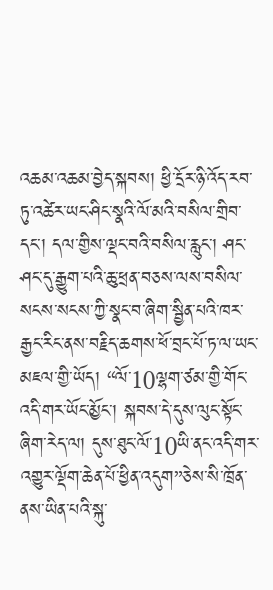འཆམ་འཆམ་བྱེད་སྐབས། ཕྱི་དྲོར་ཉི་འོད་རབ་ཏུ་འཚེར་ཡང་ཤིང་སྣའི་ལོ་མའི་བསིལ་གྲིབ་དང་། དལ་གྱིས་ལྡང་བའི་བསིལ་རླུང་། ཤང་ཤང་དུ་རྒྱུག་པའི་ཆུ་ཕྲན་བཅས་ལས་བསིལ་སངས་སངས་ཀྱི་སྣང་བ་ཞིག་སྦྱིན་པའི་ཁར་རྒྱང་རིང་ནས་བརྗིད་ཆགས་ཕོ་བྲང་པོ་ཏ་ལ་ཡང་མཇལ་གྱི་ཡོད། “ལོ་10ལྷག་ཙམ་གྱི་གོང་འདི་གར་ཡོང་མྱོང་། སྐབས་དེ་དུས་ལུང་སྟོང་ཞིག་རེད་ལ། དུས་ཐུང་ལོ་10ཡི་ནང་འདི་གར་འགྱུར་ལྡོག་ཆེན་པོ་ཕྱིན་འདུག”ཅེས་སི་ཁྲོན་ནས་ཡིན་པའི་སྐུ་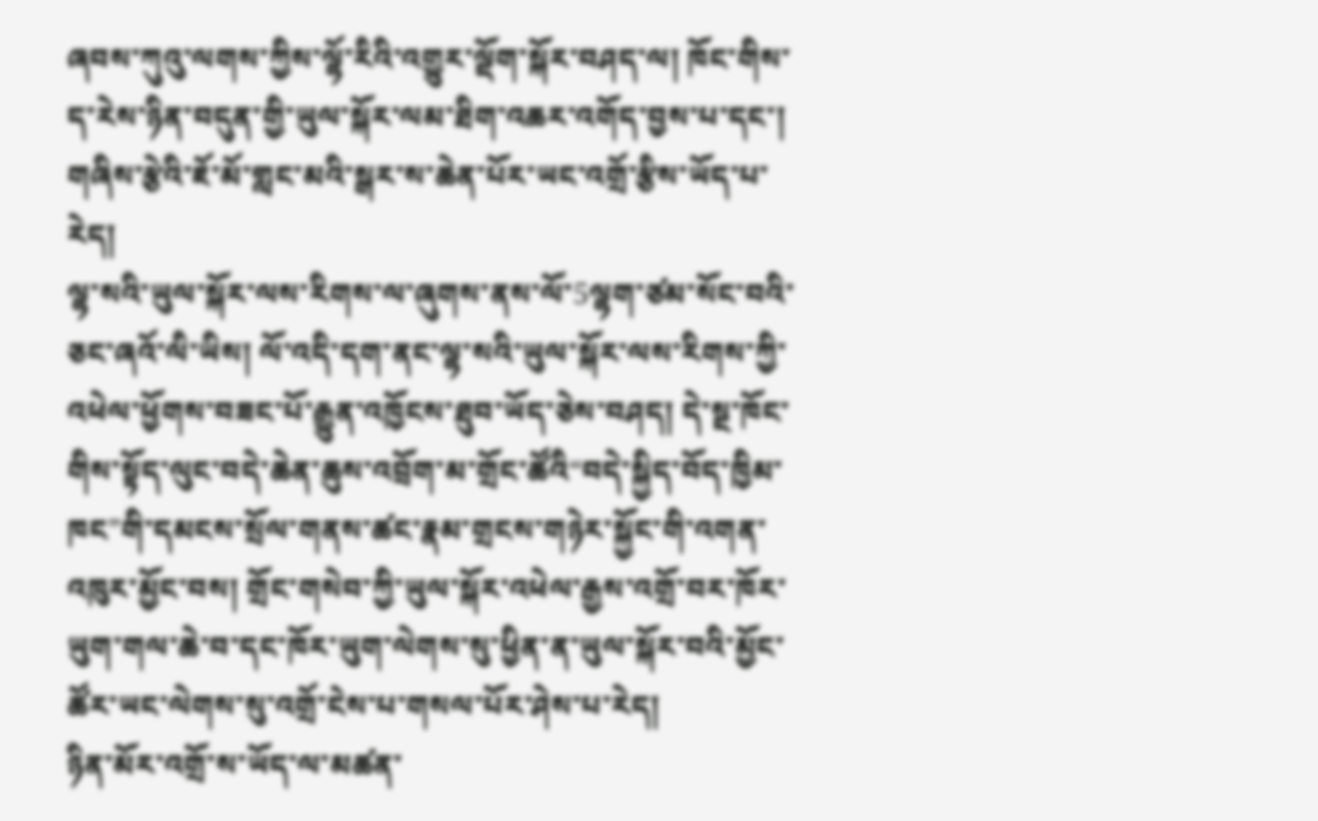ཞབས་ཀུའུ་ལགས་ཀྱིས་ལྷོ་རིའི་འགྱུར་ལྡོག་སྐོར་བཤད་ལ། ཁོང་གིས་ད་རེས་ཉིན་བདུན་གྱི་ཡུལ་སྐོར་ལམ་ཐིག་འཆར་འགོད་བྱས་པ་དང་། གཞིས་རྩེའི་ཇོ་མོ་གླང་མའི་སྒར་ས་ཆེན་པོར་ཡང་འགྲོ་རྩིས་ཡོད་པ་རེད།
ལྷ་སའི་ཡུལ་སྐོར་ལས་རིགས་ལ་ཞུགས་ནས་ལོ་5ལྷག་ཙམ་སོང་བའི་ཅང་ཞའོ་ལི་ཡིས། ལོ་འདི་དག་ནང་ལྷ་སའི་ཡུལ་སྐོར་ལས་རིགས་ཀྱི་འཕེལ་ཕྱོགས་བཟང་པོ་རྒྱུན་འཁྱོངས་ཐུབ་ཡོད་ཅེས་བཤད། དེ་སྔ་ཁོང་གིས་སྟོད་ལུང་བདེ་ཆེན་ཆུས་འབྲོག་མ་གྲོང་ཚོའི“བདེ་སྐྱིད་བོད་ཁྱིམ་ཁང”གི་དམངས་སྲོལ་གནས་ཚང་རྣམ་གྲངས་གཉེར་སྐྱོང་གི་འགན་འཁུར་མྱོང་བས། གྲོང་གསེབ་ཀྱི་ཡུལ་སྐོར་འཕེལ་རྒྱས་འགྲོ་བར་ཁོར་ཡུག་གལ་ཆེ་བ་དང་ཁོར་ཡུག་ལེགས་སུ་ཕྱིན་ན་ཡུལ་སྐོར་བའི་མྱོང་ཚོར་ཡང་ལེགས་སུ་འགྲོ་ངེས་པ་གསལ་པོར་ཤེས་པ་རེད།
ཉིན་མོར་འགྲོ་ས་ཡོད་ལ་མཚན་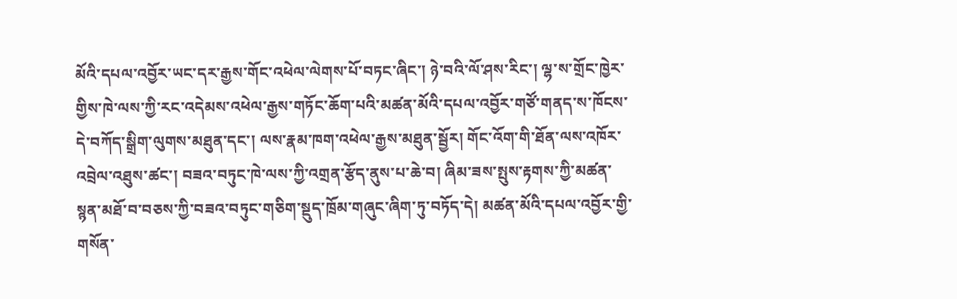མོའི་དཔལ་འབྱོར་ཡང་དར་རྒྱས་གོང་འཕེལ་ལེགས་པོ་བཏང་ཞིང་། ཉེ་བའི་ལོ་ཤས་རིང་། ལྷ་ས་གྲོང་ཁྱེར་གྱིས་ཁེ་ལས་ཀྱི་རང་འདེམས་འཕེལ་རྒྱས་གཏོང་ཆོག་པའི་མཚན་མོའི་དཔལ་འབྱོར་གཙོ་གནད་ས་ཁོངས་དེ་བཀོད་སྒྲིག་ལུགས་མཐུན་དང་། ལས་རྣམ་ཁག་འཕེལ་རྒྱས་མཐུན་སྦྱོར། གོང་འོག་གི་ཐོན་ལས་འཁོར་འབྲེལ་འཐུས་ཚང་། བཟའ་བཏུང་ཁེ་ལས་ཀྱི་འགྲན་རྩོད་ནུས་པ་ཆེ་བ། ཞིམ་ཟས་སྤུས་རྟགས་ཀྱི་མཚན་སྙན་མཐོ་བ་བཅས་ཀྱི་བཟའ་བཏུང་གཅིག་སྡུད་ཁྲོམ་གཞུང་ཞིག་ཏུ་བཏོད་དེ། མཚན་མོའི་དཔལ་འབྱོར་གྱི་གསོན་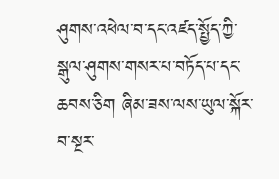ཤུགས་འཕེལ་བ་དང་འཛད་སྤྱོད་ཀྱི་སྒུལ་ཤུགས་གསར་པ་བཏོད་པ་དང་ཆབས་ཅིག ཞིམ་ཟས་ལས་ཡུལ་སྐོར་བ་སྔར་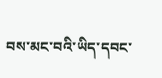བས་མང་བའི་ཡིད་དབང་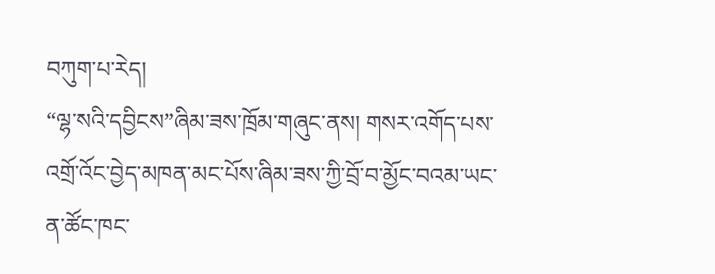བཀུག་པ་རེད།
“ལྷ་སའི་དབྱིངས”ཞིམ་ཟས་ཁྲོམ་གཞུང་ནས། གསར་འགོད་པས་འགྲོ་འོང་བྱེད་མཁན་མང་པོས་ཞིམ་ཟས་ཀྱི་བྲོ་བ་མྱོང་བའམ་ཡང་ན་ཚོང་ཁང་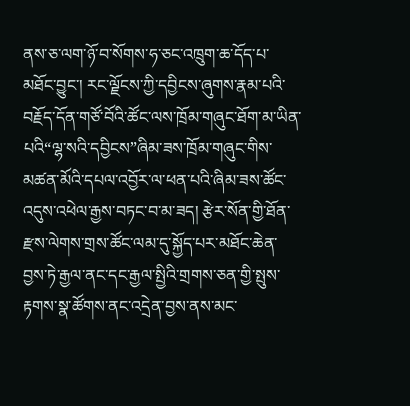ནས་ཅ་ལག་ཉོ་བ་སོགས་ཧ་ཅང་འཁྲུག་ཆ་དོད་པ་མཐོང་བྱུང་། རང་ལྗོངས་ཀྱི་དབྱིངས་ཞུགས་རྣམ་པའི་བརྗོད་དོན་གཙོ་བོའི་ཚོང་ལས་ཁྲོམ་གཞུང་ཐོག་མ་ཡིན་པའི“ལྷ་སའི་དབྱིངས”ཞིམ་ཟས་ཁྲོམ་གཞུང་གིས་མཚན་མོའི་དཔལ་འབྱོར་ལ་ཕན་པའི་ཞིམ་ཟས་ཚོང་འདུས་འཕེལ་རྒྱས་བཏང་བ་མ་ཟད། རྩེར་སོན་གྱི་ཐོན་རྫས་ལེགས་གྲས་ཚོང་ལམ་དུ་སྐྱོད་པར་མཐོང་ཆེན་བྱས་ཏེ་རྒྱལ་ནང་དང་རྒྱལ་སྤྱིའི་གྲགས་ཅན་གྱི་སྤུས་རྟགས་སྣ་ཚོགས་ནང་འདྲེན་བྱས་ནས་མང་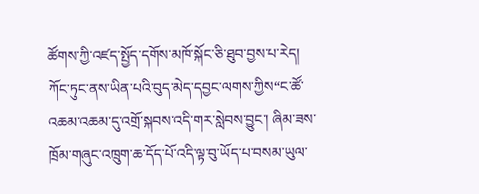ཚོགས་ཀྱི་འཛད་སྤྱོད་དགོས་མཁོ་སྐོང་ཅི་ཐུབ་བྱས་པ་རེད།
ཀོང་ཏུང་ནས་ཡིན་པའི་བུད་མེད་དབྱང་ལགས་ཀྱིས“ང་ཚོ་འཆམ་འཆམ་དུ་འགྲོ་སྐབས་འདི་གར་སླེབས་བྱུང་། ཞིམ་ཟས་ཁྲོམ་གཞུང་འཁྲུག་ཆ་དོད་པོ་འདི་ལྟ་བུ་ཡོད་པ་བསམ་ཡུལ་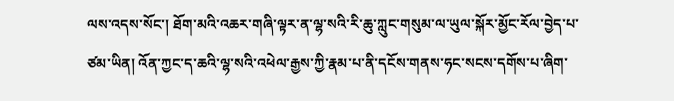ལས་འདས་སོང་། ཐོག་མའི་འཆར་གཞི་ལྟར་ན་ལྷ་སའི་རི་ཆུ་ཀླུང་གསུམ་ལ་ཡུལ་སྐོར་མྱོང་རོལ་བྱེད་པ་ཙམ་ཡིན། འོན་ཀྱང་ད་ཆའི་ལྷ་སའི་འཕེལ་རྒྱས་ཀྱི་རྣམ་པ་ནི་དངོས་གནས་ཧང་སངས་དགོས་པ་ཞིག་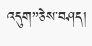འདུག”ཅེས་བཤད།